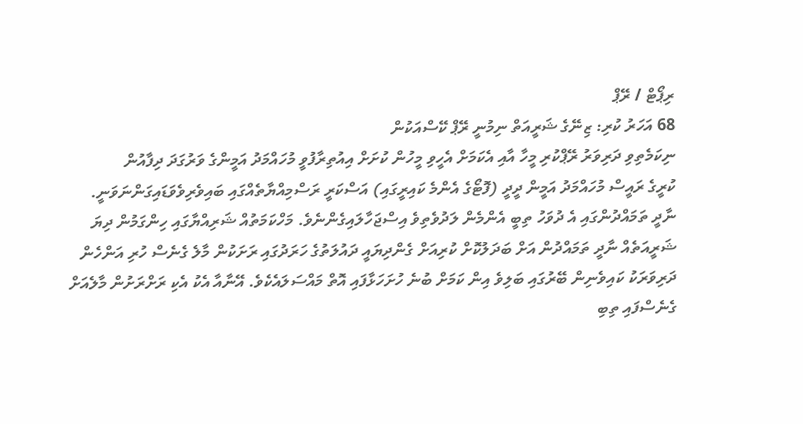ރިޕޯޓް / ރޭޕް
68 އަހަރު ކުރި: ޒިނޭގެ ޝަރީއަތް ނިމުނީ ރޭޕް ކޭސްއަކުން
ނިކަމެތިވި ދަރިވަރު ރޭޕްކުރި މީހާ އާއި އެކަމަށް އެހީވި މީހުން ކުށަށް އިއުތިރާފުވީ މުހައްމަދު އަމީންގެ ވަރުގަދަ ދިފާއުން
ކުރީގެ ރައީސް މުހައްމަދު އަމީން ދީދީ (ފޮޓޯގެ އެންމެ ކައިރީގައި) އަސްކަރީ ރަސްމިއްޔާތެއްގައި ބައިވެރިވެވަޑައިގަންނަވަނީ.
ނާދީ ތަމައްދުންގައި އެ ދުވަހު ތިބީ އެންމެން ލަދުވެތިވެ އިސްޖަހާލައިގެންނެވެ. މަހްކަމަތުއް ޝަރިއްޔާގައި ހިންގަމުން ދިޔަ ޝަރީއަތެއް ނާދީ ތަމައްދުން އަށް ބަދަލުކޮށް ކުރިއަށް ގެންދިޔައީ ދައުލަތުގެ ހަރަދުގައި ރަށަކުން މާލެ ގެނެސް ހުރި އަންހެން ދަރިވަރަކު ކައިވެނިން ބޭރުގައި ބަލިވެ އިން ކަމަށް ބުނެ ހުށަހަޅާފައި އޮތް މައްސަލައެކެވެ. އޭނާއާ އެކު އެކި ރަށްރަށުން މާލެއަށް ގެނެސްފައި ތިބި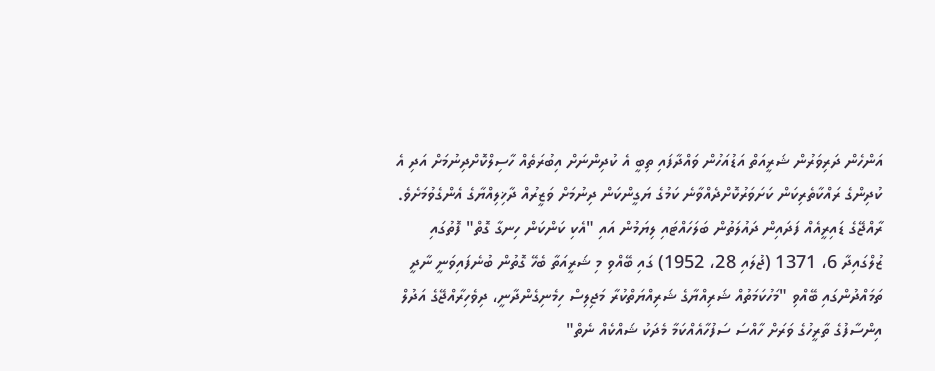އަންހެން ދަރިވަރުން ޝަރީއަތް އަޑުއަހުން ވައްދާފައި ތިބީ އެ ކުދިންނަށް އިބުރަތެއް ހާސިލްކޮށްދިނުމަށް އަދި އެ ކުދިންގެ ރައްކާތެރިކަން ކަށަވަރުކޮށްދެއްވާނެ ކަމުގެ ޔަގީންކަން ދިނުމަށް ވަޒީރުއް ދާޚިލިއްޔާގެ އެންގެވުމަށެވެ.
ރާއްޖޭގެ ޑައިރީއެއް ފަދައިން ދައުލަތުން ބަލަހައްޓައި ލިޔަމުން އައި "އެކި ކަންކަން ހިނގާ ގޮތް" ފޮތުގައި ޒުލްގައިދާ 6، 1371 (ޖުލައި 28، 1952) ގައި ބޭއްވި މި ޝަރީއަތާ ބެހޭ ގޮތުން ބުނެފައިވަނީ ނާދީ ތަމައްދުންގައި ބޭއްވި "މަހުކަމަތުއް ޝަރިއްޔާގެ ޝަރިއްޔަތްކުރާ މަޖިލިސް ހިމެނިގެންދާނީ، ދިވެހިރާއްޖޭގެ އަދުލް އިންސާފުގެ ތާރީހުގެ ވަރަށް ހާއްސަ ސަފުހާއެއްކަމާ މެދަކު ޝައްކެއް ނެތް"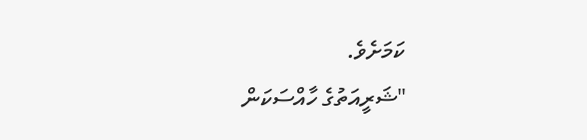ކަމަށެވެ.
"ޝަރީއަތުގެ ހާއްސަކަން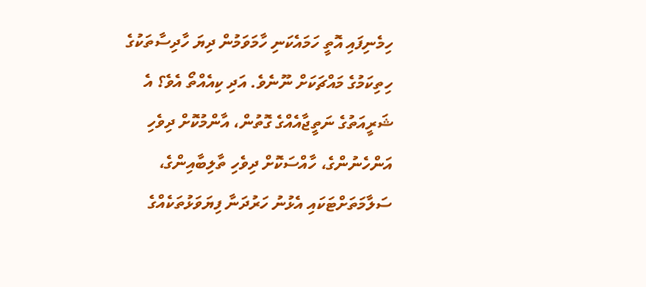ހިމެނިފައި އޮތީ ހަމައެކަނި ހާމަވަމުން ދިޔަ ހާދިސާތަކުގެ ހިތިކަމުގެ މައްޗަކަށް ނޫނެވެ. އަދި ކިއެއްތޯ އެވެ؟ އެ ޝަރީއަތުގެ ނަތީޖާއެއްގެ ގޮތުން، އާންމުކޮށް ދިވެހި އަންހެނުންގެ، ހާއްސަކޮށް ދިވެހި ތާލިބާއިންގެ، ސަލާމަތަށްޓަކައި އެޅުނު ހަރުދަނާ ފިޔަވަޅުތަކެއްގެ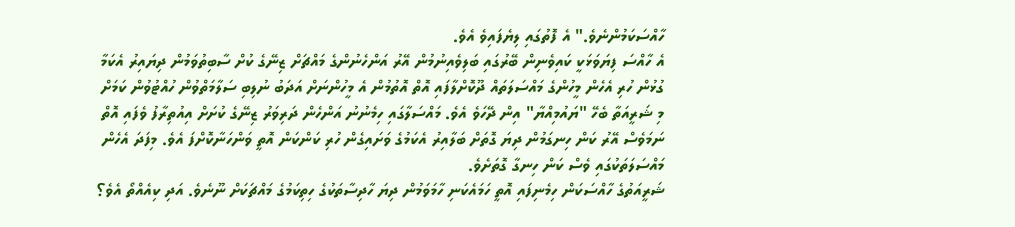ހާއްސަކަމުންނެވެ." އެ ފޮތުގައި ލިޔެފައިވެ އެވެ.
އެ ހާއްސަ ފިޔަވަޅަކީ ކައިވެނިން ބޭރުގައި ބަލިވެއިނުމުން އޭރު އަންހެނުންގެ މައްޗަށް ޒިނޭގެ ކުށް ސާބިތުވަމުން ދިޔައިރު އެކަމާ ގުޅުން ހުރި އެހެން މީހުންގެ މައްސަލަތައް ދޫކޮށްލާފައި އޮތް އޮތުމުން އެ މީހުންނަށް އަދަބު ނުލިބި ސަލާމަތްވުން ހުއްޓުވުން ކަމަށް މި ޝަރީއަތާ ބެހޭ "ޔައުމިއްޔާ" އިން ދޭހަވެ އެވެ. މައްސަލާގައި ހިމެނުނު އަންހެން ދަރިވަރު ޒިނޭގެ ކުށަށް އިއުތިރާފު ވެފައި އޮތް ނަމަވެސް އޭރު ކަން ހިނގަމުން ދިޔަ ގޮތަށް ބަލާއިރު އެކަމުގެ ވަށައިގެން ހުރި ކަންކަން އޮތީ ވަންހަނާކޮށްފަ އެވެ. މިފަދަ އެހެން މައްސަލަތަކުގައި ވެސް ކަން ހިނގާ ގޮތަށެވެ.
ޝަރީއަތުގެ ހާއްސަކަން ހިމެނިފައި އޮތީ ހަމައެކަނި ހާމަވަމުން ދިޔަ ހާދިސާތަކުގެ ހިތިކަމުގެ މައްޗަކަށް ނޫނެވެ. އަދި ކިއެއްތޯ އެވެ؟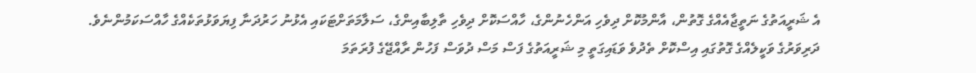އެ ޝަރީއަތުގެ ނަތީޖާއެއްގެ ގޮތުން، އާންމުކޮށް ދިވެހި އަންހެނުންގެ، ހާއްސަކޮށް ދިވެހި ތާލިބާއިންގެ، ސަލާމަތަށްޓަކައި އެޅުނު ހަރުދަނާ ފިޔަވަޅުތަކެއްގެ ހާއްސަކަމުންނެވެ.
ދަރިވަރުގެ ވަކީލެއްގެ ގޮތުގައި އިސްކޮށް ތެދުވެ ވަޑައިގަތީ މި ޝަރީއަތުގެ ފަސް މަސް ދުވަސް ފަހުން ރާއްޖޭގެ ފުރަތަމަ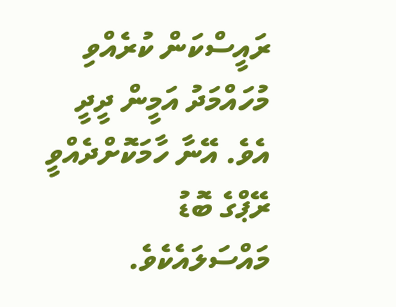ރައީސްކަން ކުރެއްވި މުހައްމަދު އަމީން ދީދީ އެވެ. އޭނާ ހާމަކޮށްދެއްވީ ރޭޕްގެ ބޮޑު މައްސަލައެކެވެ.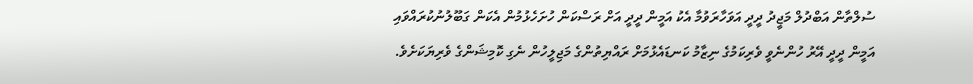ސުލްތާން އަބްދުލް މަޖީދު ދީދީ އަވަހާރަވުމާ އެކު އަމީން ދީދީ އަށް ރަސްކަން ހުށަހެޅުމުން އެކަން ގަބޫލުނުކުރައްވައި އަމީން ދީދީ އޭރު ހުންނެވީ ވެރިކަމުގެ ނިޒާމު ކަނޑައެޅުމަށް ރައްޔިތުންގެ މަޖިލީހުން ނެގި ކޮމިޝަންގެ ވެރިޔަކަށެވެ.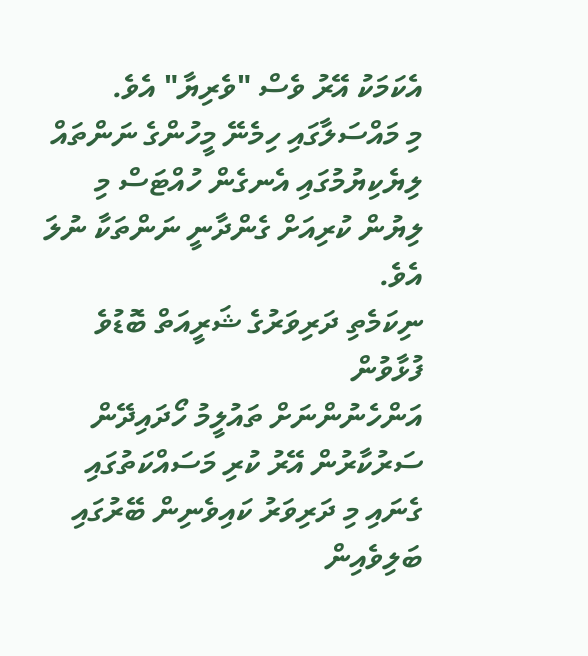އެކަމަކު އޭރު ވެސް "ވެރިޔާ" އެވެ.
މި މައްސަލާގައި ހިމެނޭ މީހުންގެ ނަންތައް ލިޔެކިޔުމުގައި އެނގެން ހުއްޓަސް މި ލިޔުން ކުރިއަށް ގެންދާނީ ނަންތަކާ ނުލަ އެވެ.
ނިކަމެތި ދަރިވަރުގެ ޝަރީއަތް ބޮޑުވެ ފުޅާވުން
އަންހެނުންނަށް ތައުލީމު ހޯދައިދޭން ސަރުކާރުން އޭރު ކުރި މަސައްކަތުގައި ގެނައި މި ދަރިވަރު ކައިވެނިން ބޭރުގައި ބަލިވެއިން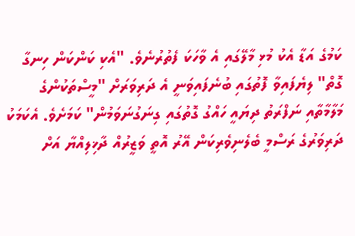ކަމުގެ އަޑާ އެކު މުޅި މާލޭގައި އެ ވާހަކަ ފެތުރުނެވެ. "އެކި ކަންކަން ހިނގާ ގޮތް" ލިޔެފައިވާ ފޮތުގައި ބުނެފައިވަނީ އެ ދަރިވަރަށް "މީސްތަކުންގެ މަލާމާތާއި ނަފްރަތު ދިޔައީ ހައްގު ގޮތުގައި ގިނަގުނަވަމުން" ކަމަށެވެ. އެކަމަކު ދަރިވަރުގެ ރަސްމީ ބެލެނިވެރިކަން އޭރު އޮތީ ވަޒީރުއް ދާޚިލިއްޔާ އަށް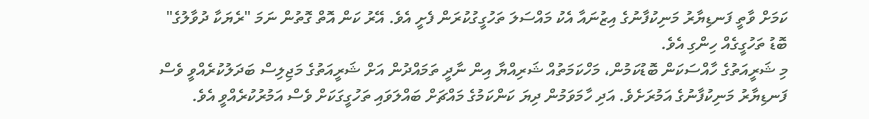ކަމަށް ވާތީ ފަނޑިޔާރު މަނިކުފާނުގެ އިޒުނައާ އެކު މައްސަލަ ތަހުގީގުކުރަން ފެށީ އެވެ. އޭރު ކަން އޮތް ގޮތުން ނަމަ "ރެޔަކާ ދުވާލުގެ" ބޮޑު ތަހުގީގެއް ހިންގި އެވެ.
މި ޝަރީއަތުގެ ހާއްސަކަން ބޮޑުކަމުން، މަހްކަމަތުއް ޝަރިއްޔާ އިން ނާދީ ތަމައްދުން އަށް ޝަރީއަތުގެ މަޖިލިސް ބަދަލުކުރެއްވީ ވެސް ފަނޑިޔާރު މަނިކުފާނުގެ އަމުރަށެވެ. އަދި ހާމަވަމުން ދިޔަ ކަންކަމުގެ މައްޗަށް ބައްލަވައި ތަހުގީގަކަށް ވެސް އަމުރުކުރެއްވީ އެވެ.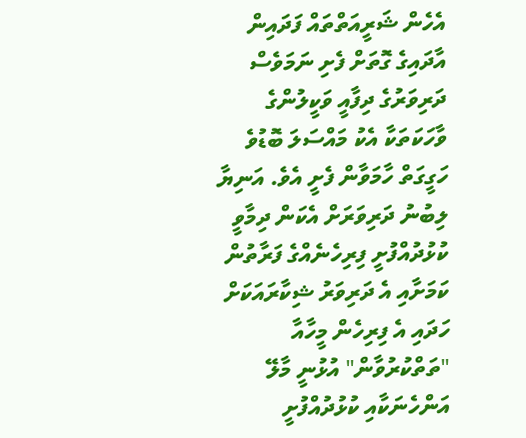އެހެން ޝަރީއަތްތައް ފަދައިން އާދައިގެ ގޮތަށް ފެށި ނަމަވެސް ދަރިވަރުގެ ދިފާއީ ވަކީލުންގެ ވާހަކަތަކާ އެކު މައްސަލަ ބޮޑުވެ ހަގީގަތް ހާމަވާން ފެށީ އެވެ. އަނިޔާ ލިބުނު ދަރިވަރަށް އެކަން ދިމާވީ ކުޅުދުއްފުށީ ފިރިހެނެއްގެ ފަރާތުން ކަމަށާއި އެ ދަރިވަރު ޝިކާރައަކަށް ހަދައި އެ ފިރިހެން މީހާއާ "ތަތްކުރުވާން" އުޅުނީ މާލޭ އަންހެނަކާއި ކުޅުދުއްފުށީ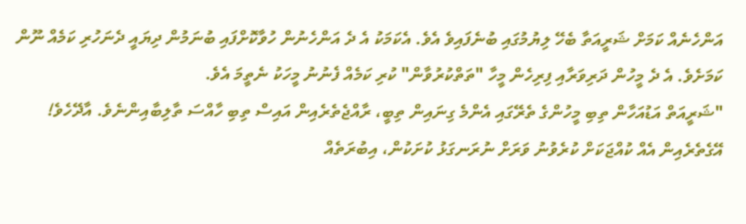އަންހެނެއް ކަމަށް ޝަރީއަތާ ބެހޭ ލިޔުމުގައި ބުނެފައިވެ އެވެ. އެކަމަކު އެ ދެ އަންހެނުން ހުވާކޮށްފައި ބުނަމުން ދިޔައީ ދެނަހުރި ކަމެއް ނޫން ކަމަށެވެ. އެ ދެ މީހުން ދަރިވަރާއި ފިރިހެން މީހާ "ތަތްކުރުވާން" ކުރި ކަމެއް ފެނުނު މީހަކު ނެތީމަ އެވެ.
"ޝަރީއަތް އަޑުއަހާން ތިބި މީހުންގެ ތެރޭގައި އެންމެ ގިނައިން ތިބީ، ރާއްޖެތެރެއިން އައިސް ތިބި ހާއްސަ ތާލިބާއިންނެވެ. އާދޭހެވެ! އޭގެތެރެއިން އެއް ކުއްޖަކަށް ކުރެވުނު ވަރަށް ނުރަނގަޅު ކުށަކުން، އިބުރަތެއް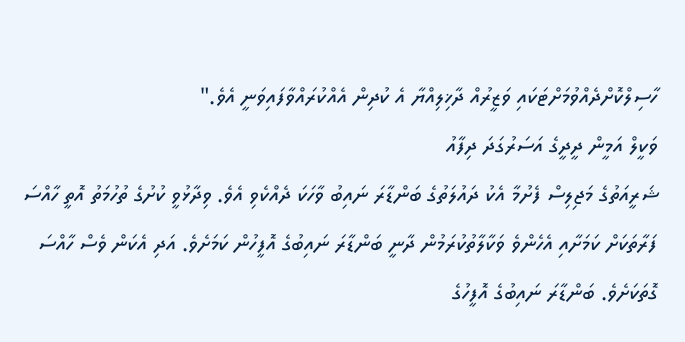ހާސިލްކޮށްދެއްވުމަށްޓަކައި ވަޒީރުއް ދާޚިލިއްޔާ އެ ކުދިން އެއްކުރައްވާފައިވަނީ އެވެ."
ވަކީލް އަމީން ދީދީގެ އަސަރުގަދަ ދިފާއު
ޝަރީއަތުގެ މަޖިލިސް ފެށުމާ އެކު ދައުލަތުގެ ބަންޑާރަ ނައިބު ވާހަކަ ދެއްކެވި އެވެ. ވިދާޅުވީ ކުށުގެ ތުހުމަތު އޮތީ ހާއްސަ ފަރާތަކަށް ކަމަށާއި އެހެންވެ ވަކާލާތުކުރަމުން ދާނީ ބަންޑާރަ ނައިބުގެ އޮފީހުން ކަމަށެވެ. އަދި އެކަން ވެސް ހާއްސަ ގޮތަކަށެވެ. ބަންޑާރަ ނައިބުގެ އޮފީހުގެ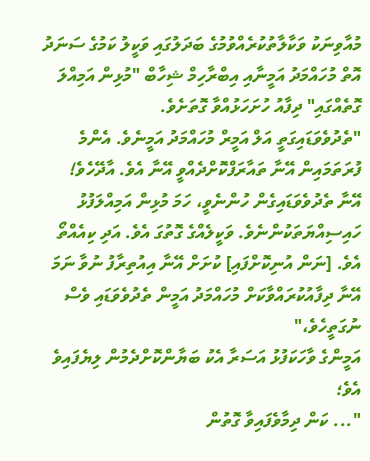މުއާވިނަކު ވަކާލާތުކުރެއްވުމުގެ ބަދަލުގައި ވަކީލު ކަމުގެ ސަނަދު އޮތް މުހައްމަދު އަމީނާއި އިބްރާހިމް ޝިހާބް "މުޅިން އަމިއްލަ ގޮތެއްގައި" ދިފާއު ހުށަހަޅުއްވާ ގޮތަށެވެ.
"ތެދުވެވަޑައިގަތީ އަލް އަމީރް މުހައްމަދު އަމީނެވެ. އެންމެ ފުރަތަމައިން އޭނާ ތައާރަފްކޮށްދެއްވީ އޭނާ އެވެ. އާދޭހެވެ! އޭނާ ތެދުވެވަޑައިގެން ހުންނެވީ، ހަމަ މުޅިން އަމިއްލަފުޅު ހައިސިއްޔަތަކުންނެވެ. ވަކީލެއްގެ ގޮތުގަ އެވެ. އަދި ކިއެއްތޯ އެވެ. [ނަން އުނިކޮށްފައި] ކުށަށް އޭނާ އިއުތިރާފު ނުވާ ނަމަ އޭނާ ދިފާއުކުރައްވާކަށް މުހައްމަދު އަމީން ތެދުވެވަޑައި ވެސް ނުގަތީހެވެ،"
އަމީންގެ ވާހަކަފުޅު އަސަރާ އެކު ބަޔާންކޮށްދެމުން ލިޔެފައިވެ އެވެ؛
"... ކަން ދިމާވެފައިވާ ގޮތުން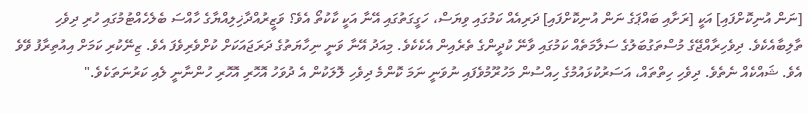[ނަން އުނިކޮށްފައި] އަކީ [ރަށާއި ބައްޕަގެ ނަން އުނިކޮށްފައި] ދަރިއެއް ކަމުގައި ވިޔަސް، ހަގީގަތުގައި އޭނާ އަކީ ކާކުތޯ އެވެ؟ ވަޒީރުއްދާޚިލިއްޔާގެ ހާއްސަ ބެލެހެއްޓުމުގައި ހުރި ދިވެހި ތާލިބާއެކެވެ. ދިވެހިރާއްޖޭގެ މުސްތަގުބަލުގެ ސަލާމަތެއް ކަމުގައި ވާނޭ ކުދީންގެ ތެރެއިން އެކެކެވެ. މިއަދު އޭނާ ވަނީ ނިހާޔަތުގެ ދަރަޖައަކަށް ކުށްވެރިވެފަ އެވެ. ޒިނޭކުރި ކަމަށް އިއުތިރާފު ވޭވެ އެވެ. ޝައްކެއް ނެތެވެ. ދިވެހި ހިތްތައް، އަސަރުކުޅައުމުގެ ހިއްސުން މަހުރޫމުވެފައި ނުވަނީ ނަމަ ކޮންމެ ދިވެހި ލޮލަކުން އެ ދުވަހު އޮހޮރި އޮހޮރި ހުންނާނީ ލެއި ކަރުނަތަކެވެ."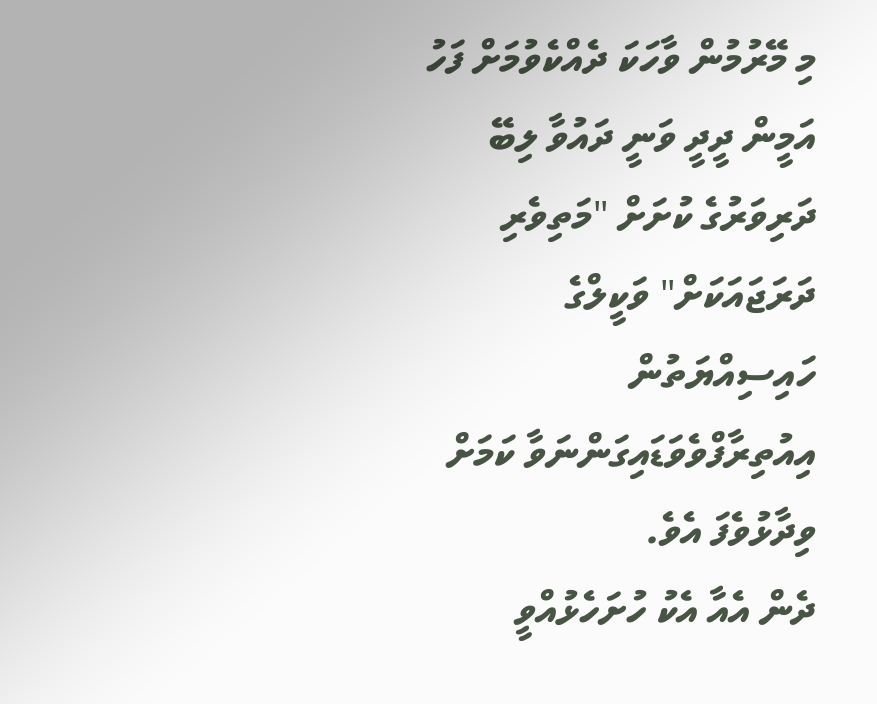މި މޭރުމުން ވާހަކަ ދެއްކެވުމަށް ފަހު އަމީން ދީދީ ވަނީ ދައުވާ ލިބޭ ދަރިވަރުގެ ކުށަށް "މަތިވެރި ދަރަޖައަކަށް" ވަކީލްގެ ހައިސިއްޔަތުން އިއުތިރާފްވެވަޑައިގަންނަވާ ކަމަށް ވިދާޅުވެފަ އެވެ.
ދެން އެއާ އެކު ހުށަހެޅުއްވީ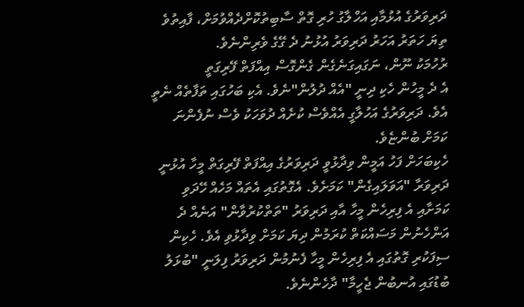ދަރިވަރުގެ އުޅުމާއި އަހްލާގު ހުރި ގޮތް ސާބިތުކޮށްދެއްވުމަށް، ފާއިތުވެ ތިޔަ ހަތަރު އަހަރު ދަރިވަރު އުޅުނު ދެ ގޭގެ ވެރިންނެވެ.
ރުހުމަކު ނޫން، ނަގައިގަނެގެން ގެންގޮސް އިއްފަތް ފޭރިގަތީ
އެ ދެ މީހުން ހެކި ދިނީ "އެއް ދުލުން"ނެވެ. އެކި ބަހުގައި ތަފާތެއް ނެތީ އެވެ. ދަރިވަރުގެ އަހުލާގީ އެއްވެސް ކުށެއް ދުވަހަކު ވެސް ނުފެންނަ ކަމަށް ބުންޏެވެ.
ހެކިބަހަށް ފަހު އަމީން ވިދާޅުވީ ދަރިވަރުގެ އިއްފަތް ފޭރިގަތް މީހާ އުޅުނީ ދަރިވަރާ "އަވަލައިގެން" ކަމަށެވެ. އެގޮތުގައި އެތައް މަހެއް ހޭދަވި ކަމަށާއި އެ ފިރިހެން މީހާ އާއި ދަރިވަރު "ތަތްކުރުވާން" އަނެއް ދެ އަންހެނުން މަސައްކަތް ކުރަމުން ދިޔަ ކަމަށް ވިދާޅުވި އެވެ. ހެކިން ސިފަކުރި ގޮތުގައި އެ ފިރިހެން މީހާ ފެނުމުން ދަރިވަރު ފިލަނީ "ބުޅަލު ބުޑުގައި އުނބުން ޖެހީމާ" ދާހެންނެވެ.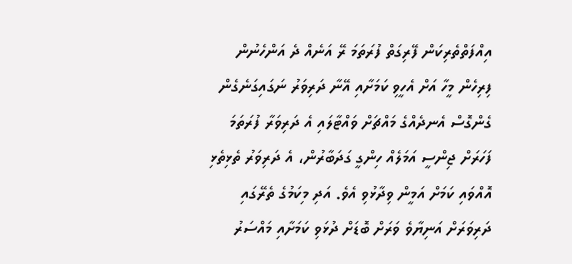އިއްފަތްތެރިކަން ފޭރިގަތް ފުރަތަމަ ރޭ އަނެއް ދެ އަންހެނުން ފިރިހެން މީހާ އަށް އެހީވި ކަމަށާއި އޭނާ ދަރިވަރު ނަގައިގަނެގެން ގެންގޮސް އެނދެއްގެ މައްޗަށް ވައްޓާލައި އެ ދަރިވަރާ ފުރަތަމަ ފަހަރަށް ޖިންސީ އަމަލެއް ހިންގީ ގަދަބާރުން، އެ ދަރިވަރު ތެޅިތެޅި އޮއްވައި ކަމަށް އަމީން ވިދާޅުވި އެވެ. އަދި މިކަމުގެ ތެރޭގައި ދަރިވަރަށް އަނިޔާވެ ވަރަށް ބޮޑަށް ދުޅަވި ކަމަށާއި މައްސަރު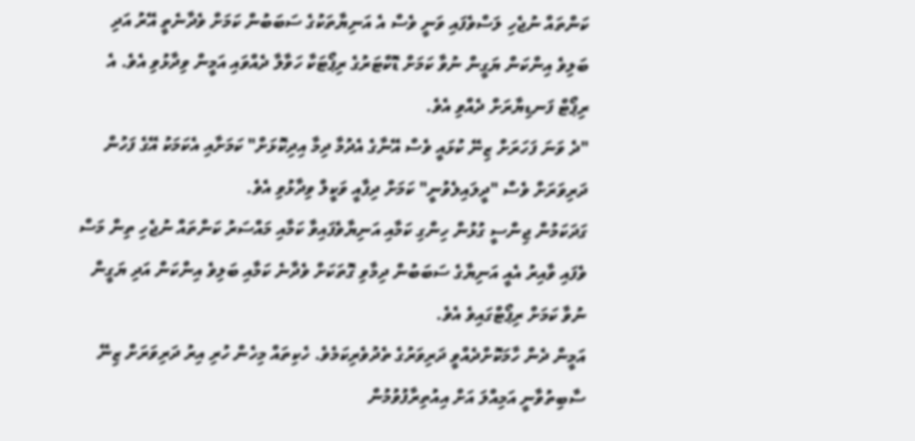ކަންތައް ނުޖެހި ލަސްވެފައި ވަނީ ވެސް އެ އަނިޔާތަކުގެ ސަބަބުން ކަމަށް ވެދާނެތީ އޭރު އަދި ބަލިވެ އިންކަން ޔަގީން ނުވާ ކަމަށް ޑޮކްޓަރުގެ ރިޕޯޓަކާ ހަވާލާ ދެއްވައި އަމީން ވިދާޅުވި އެވެ. އެ ރިޕޯޓް ފަނޑިޔާރަށް ދެއްވި އެވެ.
"ދެ ވަނަ ފަހަރަށް ޒިނޭ ކުޅައީ ވެސް އޭނާގެ އެދުމާ ދިމާ އިދިކޮޅަށް" ކަމަށާއި އެކަމަކު އޭގެ ފަހުން ދަރިވަރަށް ވެސް "ދީލައިލެވުނީ" ކަމަށް ދިފާއީ ވަކީލް ވިދާޅުވި އެވެ.
ގަދަކަމުން ޖިންސީ ގުޅުން ހިންގި ކަމާއި އަނިޔާވެފައިވާ ކަމާއި މައްސަރު ކަންތައް ނުޖެހި ތިން މަސް ވެފައި ވާއިރު އެއީ އަނިޔާގެ ސަބަބުން ދިމާވި ގޮތަކަށް ވެދާނެ ކަމާއި ބަލިވެ އިންކަން އަދި ޔަގީން ނުވާ ކަމަށް ރިޕޯޓްގައިވެ އެވެ.
އަމީން ދެން ހާމަކޮށްދެއްވީ ދަރިވަރުގެ ތެދުވެރިކަމެވެ. ހެކިތައް މިހެން ހުރި އިރު ދަރިވަރަށް ޒިނޭ ސާބިތުވާނީ އަމިއްލަ އަށް އިއުތިރާފުވުމުން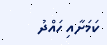ކަމަށާއި ހައްދު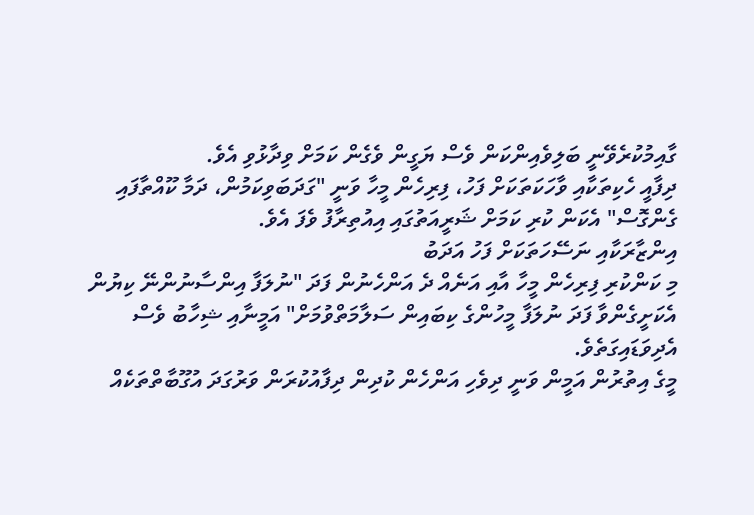ގާއިމުކުރެވޭނީ ބަލިވެއިންކަން ވެސް ޔަގީން ވެގެން ކަމަށް ވިދާޅުވި އެވެ.
ދިފާއީ ހެކިތަކާއި ވާހަކަތަކަށް ފަހު، ފިރިހެން މީހާ ވަނީ "ގަދަބަވިކަމުން، ދަމާ ކޫއްތާފައި ގެންގޮސް" އެކަން ކުރި ކަމަށް ޝަރީއަތުގައި އިއުތިރާފު ވެފަ އެވެ.
އިންޒާރަކާއި ނަސޭހަތަކަށް ފަހު އަދަބު
މި ކަންކުރި ފިރިހެން މީހާ އާއި އަނެއް ދެ އަންހެނުން ފަދަ "ނުލަފާ އިންސާނުންނޭ ކިޔުން އެކަށީގެންވާ ފަދަ ނުލަފާ މީހުންގެ ކިބައިން ސަލާމަތްވުމަށް" އަމީނާއި ޝިހާބު ވެސް އެދިވަޑައިގަތެވެ.
މީގެ އިތުރުން އަމީން ވަނީ ދިވެހި އަންހެން ކުދިން ދިފާއުކުރަން ވަރުގަދަ އުގޫބާތްތަކެއް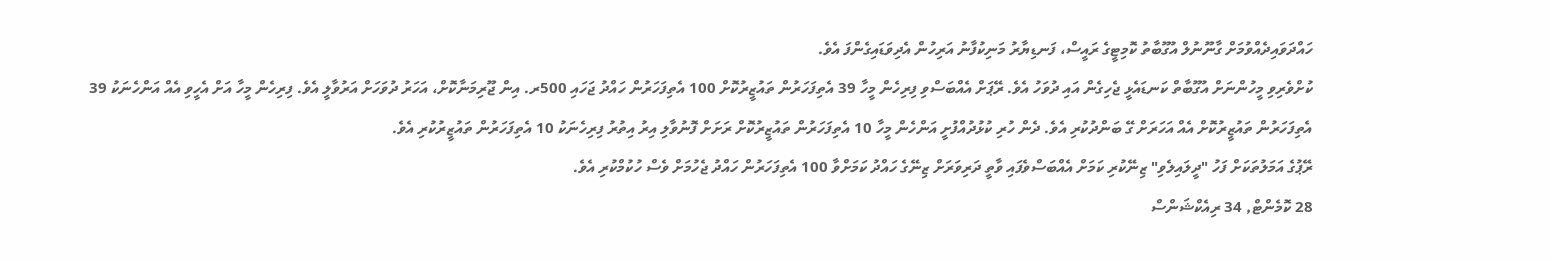ހައްދަވައިދެއްވުމަށް ގާނޫނުލް އުގޫބާތު ކޮމިޓީގެ ރައީސް، ފަނޑިޔާރު މަނިކުފާނު އަރިހުން އެދިވަޑައިގެންފަ އެވެ.
ކުށްވެރިވި މީހުންނަށް އުގޫބާތް ކަނޑައެޅީ ޖެހިގެން އައި ދުވަހު އެވެ. ރޭޕަށް އެއްބަސްވި ފިރިހެން މީހާ 39 އެތިފަހަރުން ތައުޒީރުކޮށް 100 އެތިފަހަރުން ހައްދު ޖަހައި 500ރ. އިން ޖޫރިމަނާކޮށް، އަހަރު ދުވަހަށް އަރުވާލީ އެވެ. ފިރިހެން މީހާ އަށް އެހީވި އެއް އަންހެނަކު 39 އެތިފަހަރުން ތައުޒީރުކޮށް އެއް އަހަރަށް ގޭ ބަންދުކުރި އެވެ. ދެން ހުރި ކުޅުދުއްފުށީ އަންހެން މީހާ 10 އެތިފަހަރުން ތައުޒީރުކޮށް ރަށަށް ފޮނުވާލި އިރު އިތުރު ފިރިހެނަކު 10 އެތިފަހަރުން ތައުޒީރުކުރި އެވެ.
ރޭޕުގެ އަމަލުތަކަށް ފަހު "ދީލައިލެވި" ޒިނޭކުރި ކަމަށް އެއްބަސްވެފައި ވާތީ ދަރިވަރަށް ޒިނޭގެ ހައްދު ކަމަށްވާ 100 އެތިފަހަރުން ހައްދު ޖެހުމަށް ވެސް ހުކުމްކުރި އެވެ.
28 ކޮމެންޓް, 34 ރިއެކްޝަންސް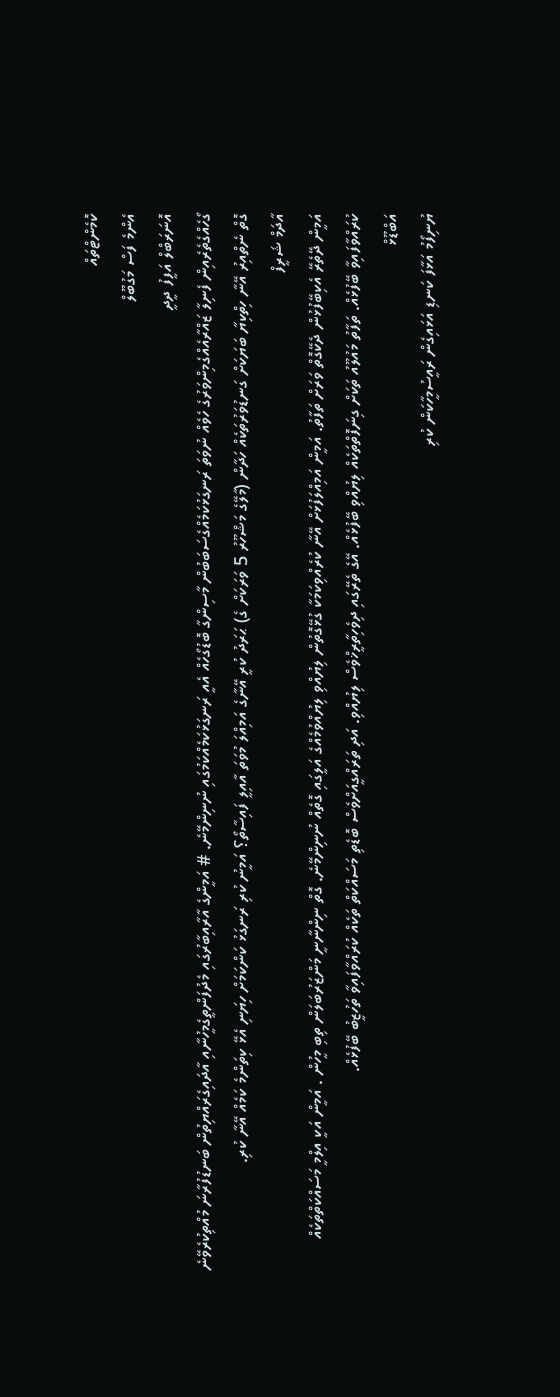ކޮމެންޓްތައް
އެންމެ ފަސް މަގުބޫލް
އޮނަރަބްލް އަފީފު ދީދީ
ގޯހެއްގެތެރެއިން ފެނިލާ ޒައްރާއެއްގެމިންވަރުގެ ހެވެއް ނުވަތަ ރަނގަޅުކަމެއްގެސަބަބުން މާސިންގާ ބޮޑުގޯހެއް އެއީ ރަނގަޅުކަމެއްކަމުގައި ނުނިންމޭނެ. # އަމީންގެ އާރާއިބާރުގައި މެދުފަންތީގެމީހުނާއި އާދައިގެރައްޔިތުން ބަނޑުފުރާނަ މުއްތިކުރެވޭނެ ގޮތް ނެތްއިރު އޭނާ ހިތްކިޔާ ބަޔަކަށް ގަނޑުވަރުތަކެއް ހަދާން (މާލޭގެ މަޝްހޫރު 5 ވަރަކަށް ގެ) ޙަރަދު ކުރީ އޭނާގެ އަމިއްލަ މުވަތަ އާއިލީ ފައިސާތޯ؟ އަމީނު ކުރި ރަނގަޅު ކަންކަމަށް ހިޔަނި އެޅޭ ކިތަންމެ ކަމެއް އޭނާ ކުރި.
އާދަމް ޝަރީފް
އަމީން ދޭތެރޭ އެކިބޭފުޅުން ދެކޭގޮތް ވަރަށް ތަފާތު. އަމީން އަމިއްލަފުޅަށް އޭނާ ކުރެއްވިކަމަކާ ގުޅޭގޮތުން ލިޔުއްވި ލިޔުއްވުމެއްގެ އަލީގައި ގޮތެއް ނުނިންމޭނެ. ގޮތް ނިންނާނީ މަންޒަރުބަލަން ތިބި މީހުން . އަމީން އަކީ އިލްމީ މަސައްކަތްތަކެއް ކުރައްވާފައިވާ ބޭފުޅެއް. ތަފާތު މައުލޫއު ތަކަށް ގިނަފޮތްތަކެއް ލިޔުއްވި ބޭފުޅެއް. އޭގެ ތެރޭގައި ދިވެހިތާރީޚްވެސް ލިޔުއްވި. އަދި ތަރައްގީއަށްވެސް ބޮޑެތި މަސައްކަތް ތަކެއް ކުރައްވާފައިވާ ތަހުޒީބު ބޭފުޅެއް.
އަބްޑޫޅް
ޔުނިފޯމު އަޅާފަ ކަނޑި އަޅައިގެން ރައީސުމީހާކަން ކުރި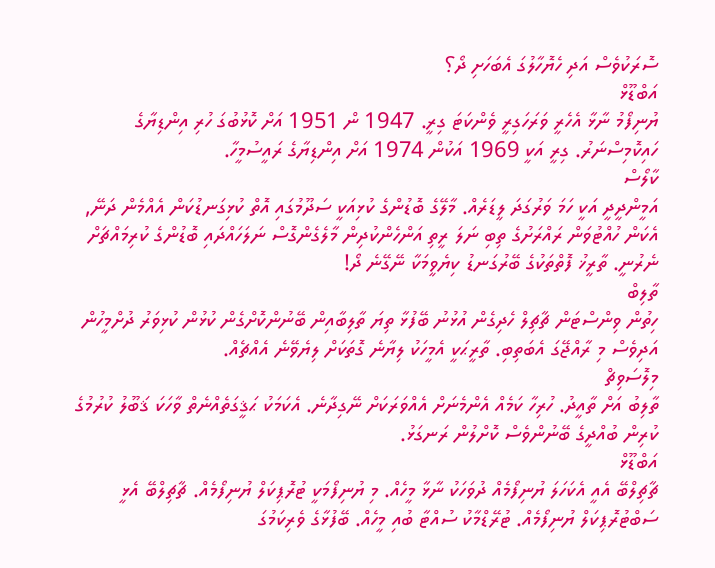ސޮރަކުވެސް އަދި ހެޔޮހާލުގަ އެބަހަށި ދޯ؟
އަބްޑޫޅް
ޔުނިފޯމު ނާޅާ އެހެރީ ވަރަހަގިރީ ވެންކަޓަ ގިރީ. 1947 ން 1951 އަށް ކޮޅުބުގަ ހުރި އިންޑިޔާގެ ހައިކޮމިސްނަރު. ގިރީ އަކީ 1969 އަކުން 1974 އަށް އިންޑިޔާގެ ރައީސުމީހާ.
ކާލޯސް
އަމީންދީދީ އަކީ ހަމަ ވަރުގަދަ ލީޑަރެއް. މާލޭގެ ބޮޑުންގެ ކުޅިއަކީ ސަދޫމުގައި އޮތް ކުޅިގަނޑުކަން އެއްމެން ދަނޭ, އެކަން ހުއްޓުވަން ރައްރަށުގެ ތިބި ނަލަ ރީތި އަންހެންކުދިން މާލެގެންގޮސް ނަލަހައްދައި ބޮޑުންގެ ކުރިމައްޗަށް ނެރުނީ. ތާރީޚު ފޮތްތަކުގެ ބޭރުގަނޑު ކިޔެވީމަކާ ނޭގޭނެ ދޯ!
ތާލިބް
ހިތުން ވިންސްޓަން ޗާޗިލް ހެދިގެން އުޅުނު ބޭފުޅާ ތިޔަ ތާލިބާއިން ބޭނުންކޮށްގެން ކުޅުން ކުޅިވަރު ދުށްމީހުން އަދިވެސް މި ރާއްޖޭގަ އެބަތިބި. ތާރީޙަކީ އެމީހަކު ލިޔާނެ ގޮތަކަށް ލިޔެވޭނެ އެއްޗެއް.
މިލޮސަވިޗް
ތާލިބު އަށް ތާއީދު. ހުރިހާ ކަމެއް އެންމެނަށް އެއްވަރަކަށް ނޭގިދާނެ. އެކަމަކު ޙަޤީގަތެއްނެތް ވާހަކަ ޤަބޫލު ކުރުމުގެ ކުރިން ބުއްދީގެ ބޭނުންވެސް ކޮށްލުން ރަނގަޅު.
އަބްޑޫޅް
ޗާޗިލްބޭ އެއީ އެކަހަލަ ޔުނިފޯމެއް ދުވަހަކު ނާޅާ މީހެއް. މި ޔުނިފޯމަކީ ޓުރޮޕިކަލް ޔުނިފޯމެއް. ޗާޗިލްބޭ އެޅީ ސަބްޓުރޮޕިކަލް ޔުނިފޯމެއް. ޓުރޭޑްމާކު ސުއްޓާ ބުއި މީހެއް. ބޭފުޅާގެ ވެރިކަމުގަ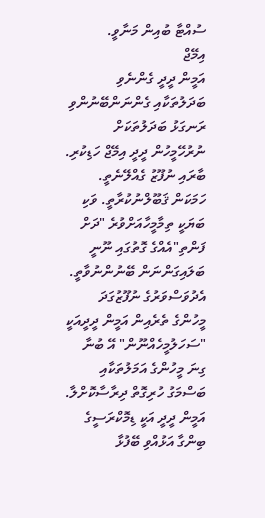ސުއްޓާ ބުއިން މަނާވީ.
އިމޭޖް
އަމީން ދީދީ ގެންނެވި ބަދަލުތަކާއި ގެންނަންބޭނުންވި ރަނގަޅު ބަދަލުތަކަށް ނުރުހޭމީހުން ދީދީ އިމޭޖް ހަޑިކުރި. ބާރައި ނުފޫޒު ގެއްލޭނެތީ. ހަމަކަން ޤަބޫލްނުކުރާތީ. ވަކި ބަޔަކީ ތިމާމީހާއަށްވުރެ "ދަށް ފަންތި"އެއްގެ ގޮތުގައި ނޫނީ ބަލައިގަންނަން ބޭނުންނުވާތީ. އެދުވަސްވަރުގެ ނުފޫޒުގަދަ މީހުންގެ ތެރެއިން އަމީން ދީދީއަކީ "ސަހަލުމީހެއްނޫން" އޭ ބުނާ ގިނަ މީހުންގެ އަމަލުތަކާއި ބަސްމަގު ހުރިގޮތް ދިރާސާކޮށްލާ. އަމީން ދީދީ އަކީ ޑިމޮކްރަސީގެ ބިންގާ އަޅުއްވި ބޭފުޅާ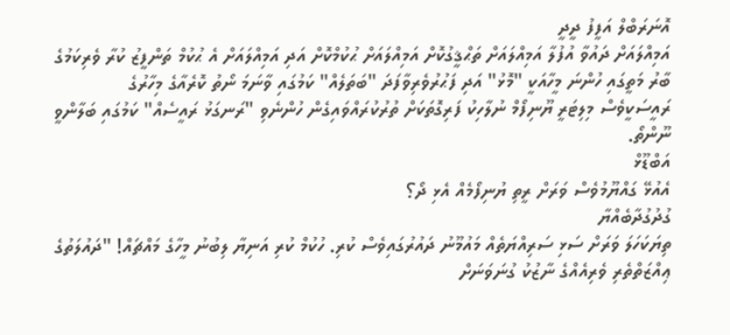އޮނަރަބްލް އަފީފު ދީދީ
އަމިއްލައަށް ދައުވާ އުފުލާ އަމިއްލައަށް ތަޙްޤީގުކޮށް އަމިއްލައަށް ޙުކުމްކޮށް އަދި އަމިއްލައަށް އެ ޙުކުމް ތަންފީޒު ކުރާ ވެރިކަމުގެ ބާރު މަތީގައި ހުންނަ މީހާއަކީ "މޮޅު" އަދި ފަޙުރުވެރިވާފަދަ "ބަތަލެއް" ކަމުގައި ވާނަމަ ނޯތު ކޮރެއާގެ މިހާރުގެ ރައީސަކީވެސް މިލިޓަރީ ޔޫނިފޯމް ނުލާހިކު ފަރިގޮތަކަށް ތުރުކުރައްވައިގެން ހުންނެވި "ރަނގަޅު ރައީސެއް" ކަމުގައި ބަލާންވީ ނޫންތޯ.
އަބްޑޫޅް
އެއުޅޭ ގައްޔޫމުވެސް ވަރަށް ރީތި ޔުނިފޯމެއް އެޅި ދޯ؟
ގުދުގުދާބެއްޔާ
ތިޔަކަހަލަ ވަރަށް ސަޅި ސަރިއްޔަތެއް މައުމޫނު ދައުރުގައިވެސް ކުރި. ހުކުމް ކުރި އަނިޔާ ލިބުނު މީހާގެ މައްޗައް! "ދައުލަތުގެ ޢިއްޒަތްތެރި ވެރިއެއްގެ ނާޒުކު ގުނަވަނަށް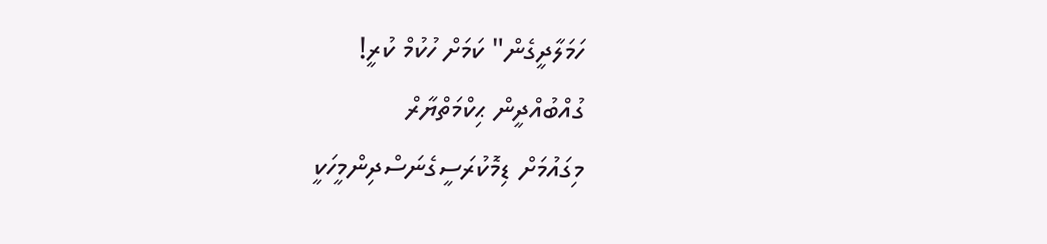ހަމަލާދީގެން" ކަމަށް ހުކުމް ކުރީ!
ގުއްބުއްދީން ޙިކްމަތްޔާރް
މިގައުމަށް ޑިމޮކުރަސީގެނަސްދިންމީހަކީ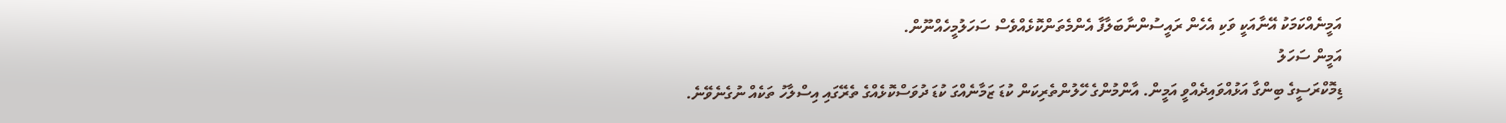އަމީނެއްކަމަކު އޭނާއަކީ ވަކި އެހެން ރައީސުންނާބަލާފާ އެންމެތަންކޮޅެއްވެސް ސަހަލުމީހެއްނޫން.
އަމީން ސަހަލު
ޑިމޮކްރަސީގެ ބިންގާ އަޅުއްވައިދެއްވީ އަމީން. އާންމުންގެ ހޭލުންތެރިކަން ކުޑަ ޒަމާނެއްގަ ކުޑަ ދުވަސްކޮޅެއްގެ ތެރޭގައި އިސްލާހު ތަކެއް ނުގެނެވޭނެ.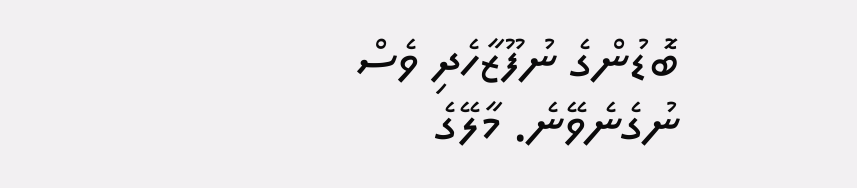ބޮޑުންގެ ނުފޫޒާހެދި ވެސް ނުގެނެވޭނެ. މާލޭގެ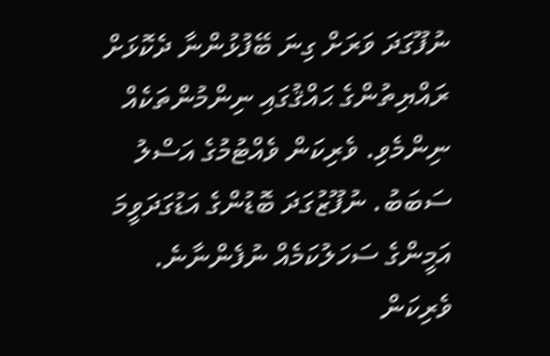ނުފޫގަދަ ވަރަށް ގިނަ ބޭފުޅުންނާ ދެކޮޅަށް ރައްޔިތުންގެ ޙައްޤުގައި ނިންމުންތަކެއް ނިންމެވި. ވެރިކަން ވެއްޓުމުގެ އަސްލު ސަބަބު. ނުފޫޒުގަދަ ބޮޑުންގެ އަޑުގަދަވީމަ އަމީންގެ ސަހަލުކަމެއް ނުފެންނާނެ. ވެރިކަން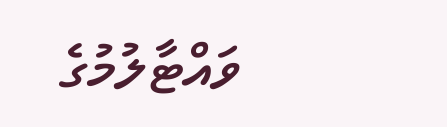ވައްޓާލުމުގެ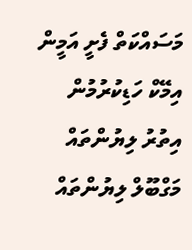މަސައްކަތް ފެށީ އަމީން އިމޭކް ހަޑިކުރުމުން
އިތުރު ލިޔުންތައް
މަގްބޫލް ލިޔުންތައް